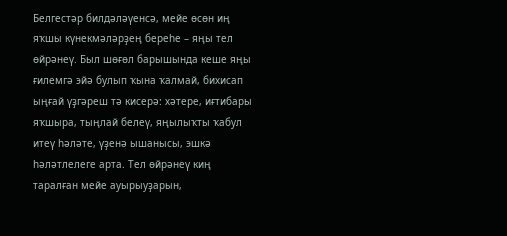Белгестәр билдәләүенсә, мейе өсөн иң яҡшы күнекмәләрҙең береһе – яңы тел өйрәнеү. Был шөғөл барышында кеше яңы ғилемгә эйә булып ҡына ҡалмай, бихисап ыңғай үҙгәреш тә кисерә: хәтере, иғтибары яҡшыра, тыңлай белеү, яңылыҡты ҡабул итеү һәләте, үҙенә ышанысы, эшкә һәләтлелеге арта. Тел өйрәнеү киң таралған мейе ауырыуҙарын,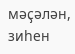мәҫәлән, зиһен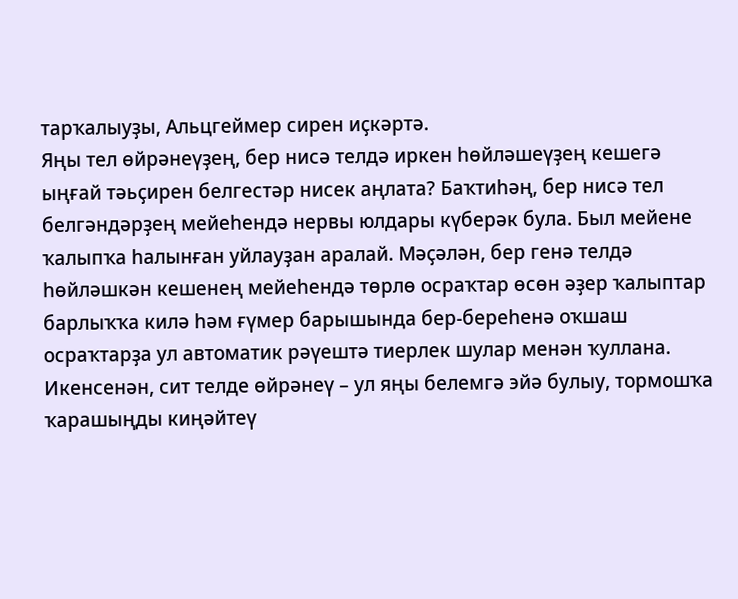тарҡалыуҙы, Альцгеймер сирен иҫкәртә.
Яңы тел өйрәнеүҙең, бер нисә телдә иркен һөйләшеүҙең кешегә ыңғай тәьҫирен белгестәр нисек аңлата? Баҡтиһәң, бер нисә тел белгәндәрҙең мейеһендә нервы юлдары күберәк була. Был мейене ҡалыпҡа һалынған уйлауҙан аралай. Мәҫәлән, бер генә телдә һөйләшкән кешенең мейеһендә төрлө осраҡтар өсөн әҙер ҡалыптар барлыҡҡа килә һәм ғүмер барышында бер-береһенә оҡшаш осраҡтарҙа ул автоматик рәүештә тиерлек шулар менән ҡуллана.
Икенсенән, сит телде өйрәнеү – ул яңы белемгә эйә булыу, тормошҡа ҡарашыңды киңәйтеү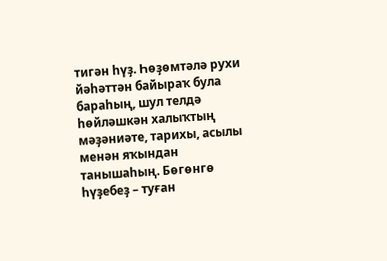тигән һүҙ. Һөҙөмтәлә рухи йәһәттән байыраҡ була бараһың, шул телдә һөйләшкән халыҡтың мәҙәниәте, тарихы, асылы менән яҡындан танышаһың. Бөгөнгө һүҙебеҙ – туған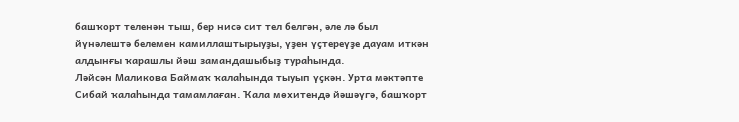башҡорт теленән тыш, бер нисә сит тел белгән, әле лә был йүнәлештә белемен камиллаштырыуҙы, үҙен үҫтереүҙе дауам иткән алдынғы ҡарашлы йәш замандашыбыҙ тураһында.
Ләйсән Маликова Баймаҡ ҡалаһында тыуып үҫкән. Урта мәктәпте Сибай ҡалаһында тамамлаған. Ҡала мөхитендә йәшәүгә, башҡорт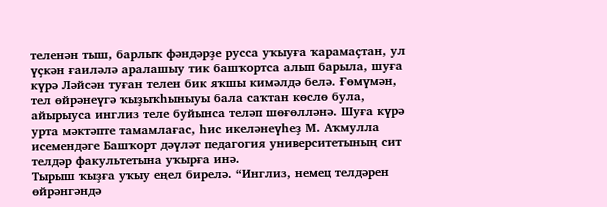теленән тыш, барлыҡ фәндәрҙе русса уҡыуға ҡарамаҫтан, ул үҫкән ғаиләлә аралашыу тик башҡортса алып барыла, шуға күрә Ләйсән туған телен бик яҡшы кимәлдә белә. Ғөмүмән, тел өйрәнеүгә ҡыҙыҡһыныуы бала саҡтан көслө була, айырыуса инглиз теле буйынса теләп шөғөлләнә. Шуға күрә урта мәктәпте тамамлағас, һис икеләнеүһеҙ М. Аҡмулла исемендәге Башҡорт дәүләт педагогия университетының сит телдәр факультетына уҡырға инә.
Тырыш ҡыҙға уҡыу еңел бирелә. “Инглиз, немец телдәрен өйрәнгәндә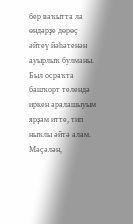бер ваҡытта ла өндәрҙе дөрөҫ әйтеү йәһәтенән ауырлыҡ булманы. Был осраҡта башҡорт телендә иркен аралашыуым ярҙам итте, тип ныҡлы әйтә алам. Мәҫәлән,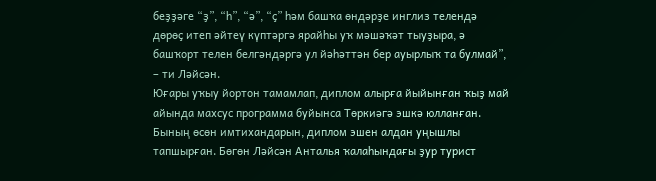беҙҙәге “ҙ”, “һ”, “ә”, “ҫ” һәм башҡа өндәрҙе инглиз телендә дөрөҫ итеп әйтеү күптәргә ярайһы уҡ мәшәҡәт тыуҙыра, ә башҡорт телен белгәндәргә ул йәһәттән бер ауырлыҡ та булмай”, – ти Ләйсән.
Юғары уҡыу йортон тамамлап, диплом алырға йыйынған ҡыҙ май айында махсус программа буйынса Төркиәгә эшкә юлланған. Бының өсөн имтихандарын, диплом эшен алдан уңышлы тапшырған. Бөгөн Ләйсән Анталья ҡалаһындағы ҙур турист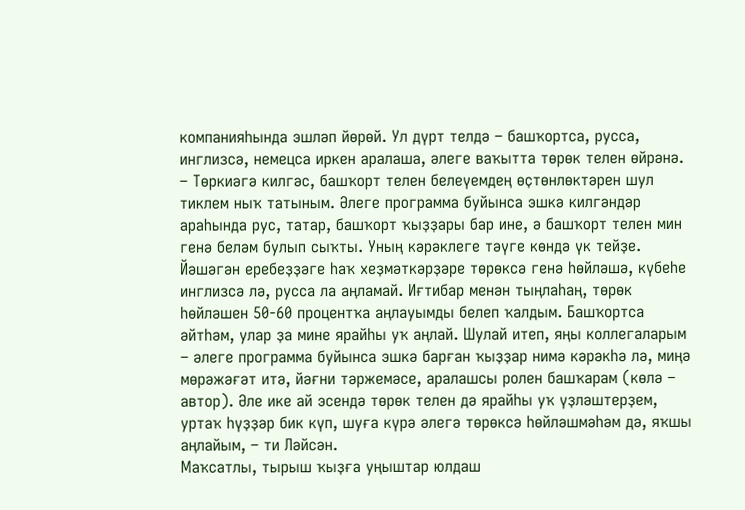компанияһында эшләп йөрөй. Ул дүрт телдә – башҡортса, русса, инглизсә, немецса иркен аралаша, әлеге ваҡытта төрөк телен өйрәнә.
– Төркиәгә килгәс, башҡорт телен белеүемдең өҫтөнлөктәрен шул тиклем ныҡ татыным. Әлеге программа буйынса эшкә килгәндәр араһында рус, татар, башҡорт ҡыҙҙары бар ине, ә башҡорт телен мин генә беләм булып сыҡты. Уның кәрәклеге тәүге көндә үк тейҙе. Йәшәгән еребеҙҙәге һаҡ хеҙмәткәрҙәре төрөксә генә һөйләшә, күбеһе инглизсә лә, русса ла аңламай. Иғтибар менән тыңлаһаң, төрөк һөйләшен 50-60 процентҡа аңлауымды белеп ҡалдым. Башҡортса әйтһәм, улар ҙа мине ярайһы уҡ аңлай. Шулай итеп, яңы коллегаларым – әлеге программа буйынса эшкә барған ҡыҙҙар нимә кәрәкһә лә, миңә мөрәжәғәт итә, йәғни тәржемәсе, аралашсы ролен башҡарам (көлә – автор). Әле ике ай эсендә төрөк телен дә ярайһы уҡ үҙләштерҙем, уртаҡ һүҙҙәр бик күп, шуға күрә әлегә төрөксә һөйләшмәһәм дә, яҡшы аңлайым, – ти Ләйсән.
Маҡсатлы, тырыш ҡыҙға уңыштар юлдаш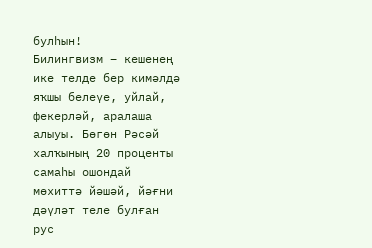булһын!
Билингвизм – кешенең ике телде бер кимәлдә яҡшы белеүе, уйлай, фекерләй, аралаша алыуы. Бөгөн Рәсәй халҡының 20 проценты самаһы ошондай мөхиттә йәшәй, йәғни дәүләт теле булған рус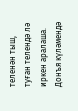теленән тыш, туған телендә лә иркен аралаша. Донъя күләмендә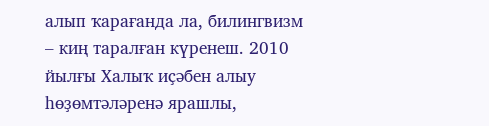алып ҡарағанда ла, билингвизм – киң таралған күренеш. 2010 йылғы Халыҡ иҫәбен алыу һөҙөмтәләренә ярашлы,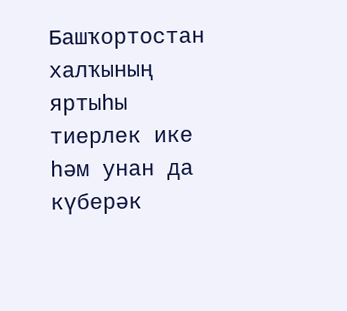Башҡортостан халҡының яртыһы тиерлек ике һәм унан да күберәк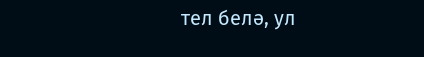тел белә, ул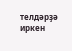телдәрҙә иркен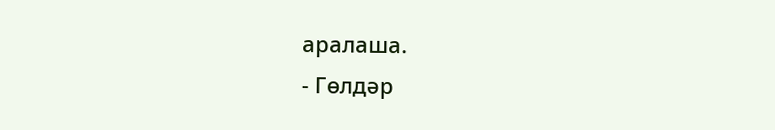аралаша.
- Гөлдәр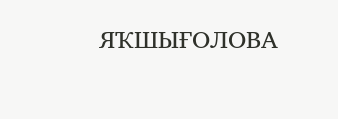ЯҠШЫҒОЛОВА